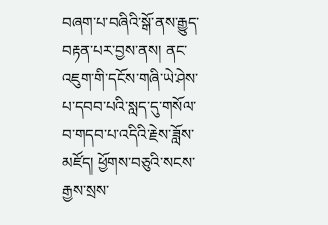བཞག་པ་བཞིའི་སྒོ་ནས་རྒྱུད་བརྟན་པར་བྱས་ནས། ནང་འཇུག་གི་དངོས་གཞི་ཡེ་ཤེས་པ་དབབ་པའི་སླད་དུ་གསོལ་བ་གདབ་པ་འདིའི་རྗེས་ཟློས་མཛོད། ཕྱོགས་བཅུའི་སངས་རྒྱས་སྲས་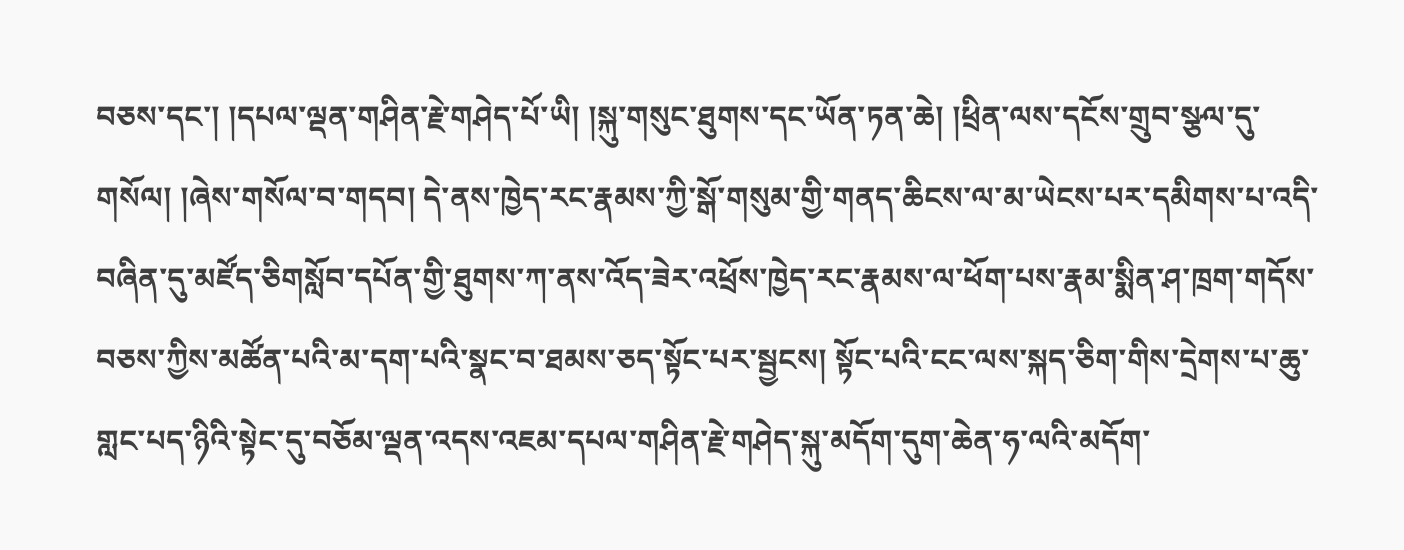བཅས་དང་། །དཔལ་ལྡན་གཤིན་རྗེ་གཤེད་པོ་ཡི། །སྐུ་གསུང་ཐུགས་དང་ཡོན་ཏན་ཆེ། །ཕྲིན་ལས་དངོས་གྲུབ་སྩལ་དུ་གསོལ། །ཞེས་གསོལ་བ་གདབ། དེ་ནས་ཁྱེད་རང་རྣམས་ཀྱི་སྒོ་གསུམ་གྱི་གནད་ཆིངས་ལ་མ་ཡེངས་པར་དམིགས་པ་འདི་བཞིན་དུ་མཛོད་ཅིགསློབ་དཔོན་གྱི་ཐུགས་ཀ་ནས་འོད་ཟེར་འཕྲོས་ཁྱེད་རང་རྣམས་ལ་ཕོག་པས་རྣམ་སྨིན་ཤ་ཁྲག་གདོས་བཅས་ཀྱིས་མཚོན་པའི་མ་དག་པའི་སྣང་བ་ཐམས་ཅད་སྟོང་པར་སྦྱངས། སྟོང་པའི་ངང་ལས་སྐད་ཅིག་གིས་དྲེགས་པ་ཆུ་གླང་པད་ཉིའི་སྟེང་དུ་བཅོམ་ལྡན་འདས་འཇམ་དཔལ་གཤིན་རྗེ་གཤེད་སྐུ་མདོག་དུག་ཆེན་ཧ་ལའི་མདོག་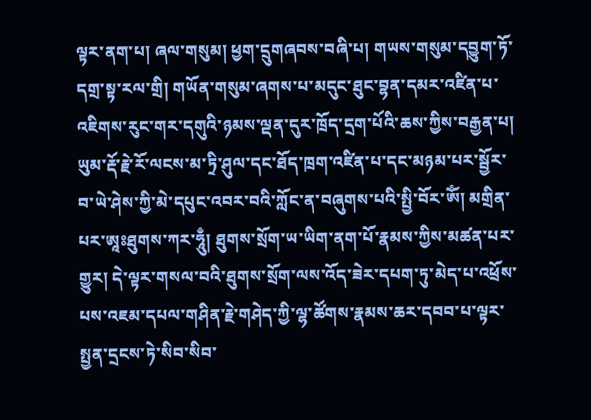ལྟར་ནག་པ། ཞལ་གསུམ། ཕྱག་དྲུགཞབས་བཞི་པ། གཡས་གསུམ་དབྱུག་ཏོ་དགྲ་སྟ་རལ་གྲི། གཡོན་གསུམ་ཞགས་པ་མདུང་ཐུང་བྷན་དམར་འཛིན་པ་འཇིགས་རུང་གར་དགུའི་ཉམས་ལྡན་དུར་ཁྲོད་དྲག་པོའི་ཆས་ཀྱིས་བརྒྱན་པ། ཡུམ་རྡོ་རྗེ་རོ་ལངས་མ་ཏྲི་ཤུལ་དང་ཐོད་ཁྲག་འཛིན་པ་དང་མཉམ་པར་སྦྱོར་བ་ཡེ་ཤེས་ཀྱི་མེ་དཔུང་འབར་བའི་ཀློང་ན་བཞུགས་པའི་སྤྱི་བོར་ༀ། མགྲིན་པར་ཨཱཿཐུགས་ཀར་ཧཱུྃ། ཐུགས་སྲོག་ཡ་ཡིག་ནག་པོ་རྣམས་ཀྱིས་མཚན་པར་གྱུར། དེ་ལྟར་གསལ་བའི་ཐུགས་སྲོག་ལས་འོད་ཟེར་དཔག་ཏུ་མེད་པ་འཕྲོས་པས་འཇམ་དཔལ་གཤིན་རྗེ་གཤེད་ཀྱི་ལྷ་ཚོགས་རྣམས་ཆར་དབབ་པ་ལྟར་སྤྱན་དྲངས་ཏེ་སིབ་སིབ་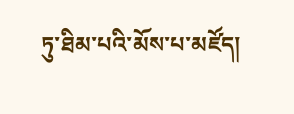ཏུ་ཐིམ་པའི་མོས་པ་མཛོད།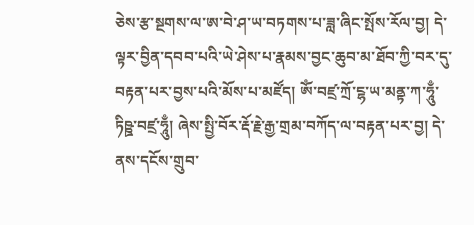ཅེས་རྩ་སྔགས་ལ་ཨ་བེ་ཤ་ཡ་བཏགས་པ་ཟླ་ཞིང་སྤོས་རོལ་བྱ། དེ་ལྟར་བྱིན་དབབ་པའི་ཡེ་ཤེས་པ་རྣམས་བྱང་ཆུབ་མ་ཐོབ་ཀྱི་བར་དུ་བརྟན་པར་བྱས་པའི་མོས་པ་མཛོད། ༀ་བཛྲ་ཀྲོ་ངྷ་ཡ་མནྟ་ཀ་ཧཱུྃ་ཏིཥྛ་བཛྲ་ཧཱུྃ། ཞེས་སྤྱི་བོར་རྡོ་རྗེ་རྒྱ་གྲམ་བཀོད་ལ་བརྟན་པར་བྱ། དེ་ནས་དངོས་གྲུབ་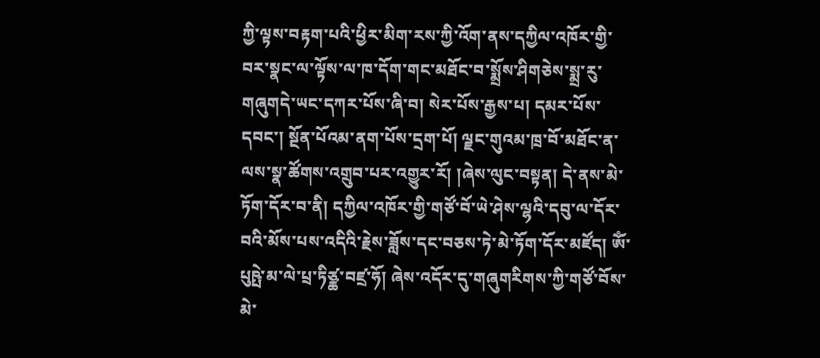ཀྱི་ལྟས་བརྟག་པའི་ཕྱིར་མིག་རས་ཀྱི་འོག་ནས་དཀྱིལ་འཁོར་གྱི་བར་སྣང་ལ་ལྟོས་ལ་ཁ་དོག་གང་མཐོང་བ་སྨྲོས་ཤིགཅེས་སྨྲ་རུ་གཞུགདེ་ཡང་དཀར་པོས་ཞི་བ། སེར་པོས་རྒྱས་པ། དམར་པོས་དབང་། སྔོན་པོའམ་ནག་པོས་དྲག་པོ། ལྗང་གུའམ་ཁྲ་བོ་མཐོང་ན་ལས་སྣ་ཚོགས་འགྲུབ་པར་འགྱུར་རོ། །ཞེས་ལུང་བསྟན། དེ་ནས་མེ་ཏོག་དོར་བ་ནི། དཀྱིལ་འཁོར་གྱི་གཙོ་བོ་ཡེ་ཤེས་ལྷའི་དབུ་ལ་དོར་བའི་མོས་པས་འདིའི་རྗེས་ཟློས་དང་བཅས་ཏེ་མེ་ཏོག་དོར་མཛོད། ༀ་པུཥྤེ་མ་ལེ་པྲ་ཏིཙྪ་བཛྲ་ཧོ། ཞེས་འདོར་དུ་གཞུགརིགས་ཀྱི་གཙོ་བོས་མེ་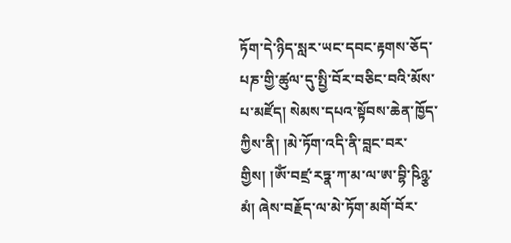ཏོག་དེ་ཉིད་སླར་ཡང་དབང་རྟགས་ཅོད་པཎ་གྱི་ཚུལ་དུ་སྤྱི་བོར་བཅིང་བའི་མོས་པ་མཛོད། སེམས་དཔའ་སྟོབས་ཆེན་ཁྱོད་ཀྱིས་ནི། །མེ་ཏོག་འདི་ནི་བླང་བར་གྱིས། །ༀ་བཛྲ་རཏྣ་ཀ་མ་ལ་ཨ་བྷི་ཥིཉྩ་མཾ། ཞེས་བརྗོད་ལ་མེ་ཏོག་མགོ་བོར་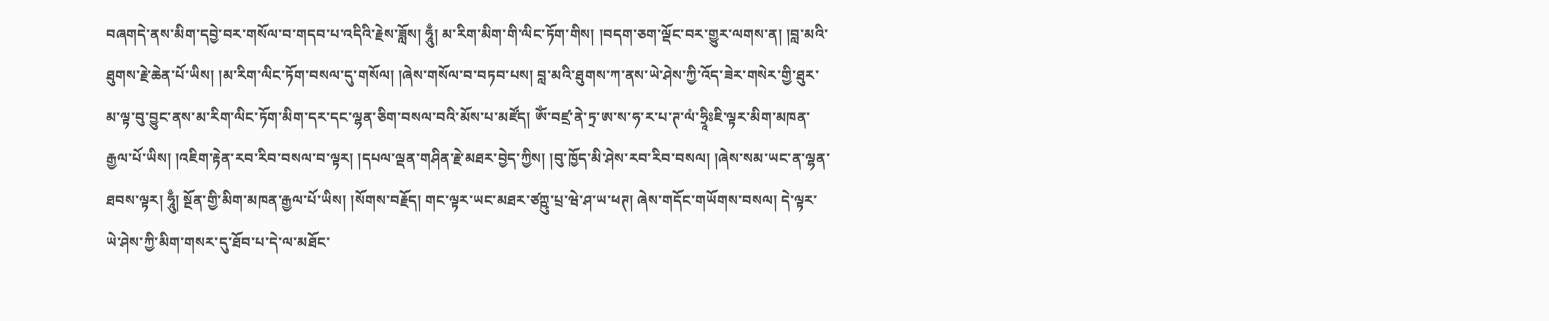བཞགདེ་ནས་མིག་དབྱེ་བར་གསོལ་བ་གདབ་པ་འདིའི་རྗེས་ཟློས། ཧཱུྃ། མ་རིག་མིག་གི་ལིང་ཏོག་གིས། །བདག་ཅག་ལྡོང་བར་གྱུར་ལགས་ན། །བླ་མའི་ཐུགས་རྗེ་ཆེན་པོ་ཡིས། །མ་རིག་ལིང་ཏོག་བསལ་དུ་གསོལ། །ཞེས་གསོལ་བ་བཏབ་པས། བླ་མའི་ཐུགས་ཀ་ནས་ཡེ་ཤེས་ཀྱི་འོད་ཟེར་གསེར་གྱི་ཐུར་མ་ལྟ་བུ་བྱུང་ནས་མ་རིག་ལིང་ཏོག་མིག་དར་དང་ལྷན་ཅིག་བསལ་བའི་མོས་པ་མཛོད། ༀ་བཛྲ་ནེ་ཏྲ་ཨ་ས་ཧ་ར་པ་ཊ་ལཾ་ཧྲཱིཿཇི་ལྟར་མིག་མཁན་རྒྱལ་པོ་ཡིས། །འཇིག་རྟེན་རབ་རིབ་བསལ་བ་ལྟར། །དཔལ་ལྡན་གཤིན་རྗེ་མཐར་བྱེད་ཀྱིས། །བུ་ཁྱོད་མི་ཤེས་རབ་རིབ་བསལ། །ཞེས་སམ་ཡང་ན་ལྷན་ཐབས་ལྟར། ཧཱུྃ། སྔོན་གྱི་མིག་མཁན་རྒྱལ་པོ་ཡིས། །སོགས་བརྗོད། གང་ལྟར་ཡང་མཐར་ཙཀྵུ་པྲ་ཝེ་ཤ་ཡ་ཕཊ། ཞེས་གདོང་གཡོགས་བསལ། དེ་ལྟར་ཡེ་ཤེས་ཀྱི་མིག་གསར་དུ་ཐོབ་པ་དེ་ལ་མཐོང་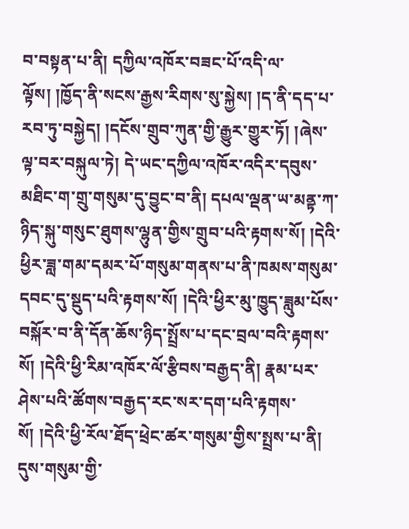བ་བསྟན་པ་ནི། དཀྱིལ་འཁོར་བཟང་པོ་འདི་ལ་ལྟོས། །ཁྱོད་ནི་སངས་རྒྱས་རིགས་སུ་སྐྱེས། །ད་ནི་དད་པ་རབ་ཏུ་བསྐྱེད། །དངོས་གྲུབ་ཀུན་གྱི་རྒྱུར་གྱུར་ཏོ། །ཞེས་ལྟ་བར་བསྐུལ་ཏེ། དེ་ཡང་དཀྱིལ་འཁོར་འདིར་དབུས་མཐིང་ག་གྲུ་གསུམ་དུ་བྱུང་བ་ནི། དཔལ་ལྡན་ཡ་མནྟ་ཀ་ཉིད་སྐུ་གསུང་ཐུགས་ལྷུན་གྱིས་གྲུབ་པའི་རྟགས་སོ། །དེའི་ཕྱིར་ཟླ་གམ་དམར་པོ་གསུམ་གནས་པ་ནི་ཁམས་གསུམ་དབང་དུ་སྡུད་པའི་རྟགས་སོ། །དེའི་ཕྱིར་མུ་ཁྱུད་ཟླུམ་པོས་བསྐོར་བ་ནི་དོན་ཆོས་ཉིད་སྤྲོས་པ་དང་བྲལ་བའི་རྟགས་སོ། །དེའི་ཕྱི་རིམ་འཁོར་ལོ་རྩིབས་བརྒྱད་ནི། རྣམ་པར་ཤེས་པའི་ཚོགས་བརྒྱད་རང་སར་དག་པའི་རྟགས་སོ། །དེའི་ཕྱི་རོལ་ཐོད་ཕྲེང་ཚར་གསུམ་གྱིས་སྤྲས་པ་ནི། དུས་གསུམ་གྱི་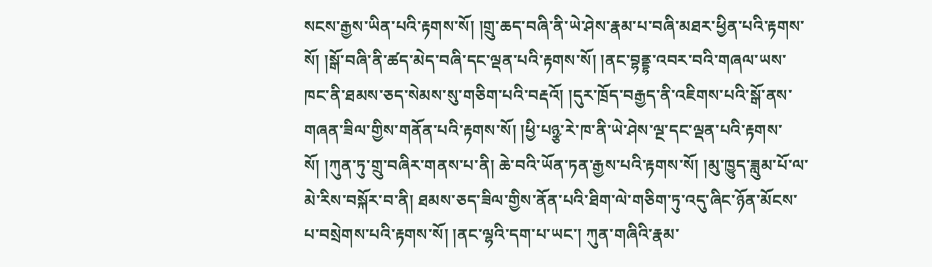སངས་རྒྱས་ཡིན་པའི་རྟགས་སོ། །གྲུ་ཆད་བཞི་ནི་ཡེ་ཤེས་རྣམ་པ་བཞི་མཐར་ཕྱིན་པའི་རྟགས་སོ། །སྒོ་བཞི་ནི་ཚད་མེད་བཞི་དང་ལྡན་པའི་རྟགས་སོ། །ནང་བྷནྡྷ་འབར་བའི་གཞལ་ཡས་ཁང་ནི་ཐམས་ཅད་སེམས་སུ་གཅིག་པའི་བརྡའོ། །དུར་ཁྲོད་བརྒྱད་ནི་འཇིགས་པའི་སྒོ་ནས་གཞན་ཟིལ་གྱིས་གནོན་པའི་རྟགས་སོ། །ཕྱི་པཉྩ་རེ་ཁ་ནི་ཡེ་ཤེས་ལྔ་དང་ལྡན་པའི་རྟགས་སོ། །ཀུན་ཏུ་གྲུ་བཞིར་གནས་པ་ནི། ཆེ་བའི་ཡོན་ཏན་རྒྱས་པའི་རྟགས་སོ། །མུ་ཁྱུད་ཟླུམ་པོ་ལ་མེ་རིས་བསྐོར་བ་ནི། ཐམས་ཅད་ཟིལ་གྱིས་ནོན་པའི་ཐིག་ལེ་གཅིག་ཏུ་འདུ་ཞིང་ཉོན་མོངས་པ་བསྲེགས་པའི་རྟགས་སོ། །ནང་ལྷའི་དག་པ་ཡང་། ཀུན་གཞིའི་རྣམ་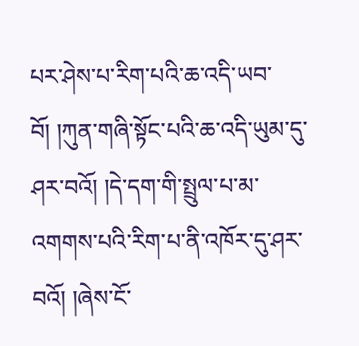པར་ཤེས་པ་རིག་པའི་ཆ་འདི་ཡབ་བོ། །ཀུན་གཞི་སྟོང་པའི་ཆ་འདི་ཡུམ་དུ་ཤར་བའོ། །དེ་དག་གི་སྤྲུལ་པ་མ་འགགས་པའི་རིག་པ་ནི་འཁོར་དུ་ཤར་བའོ། །ཞེས་ངོ་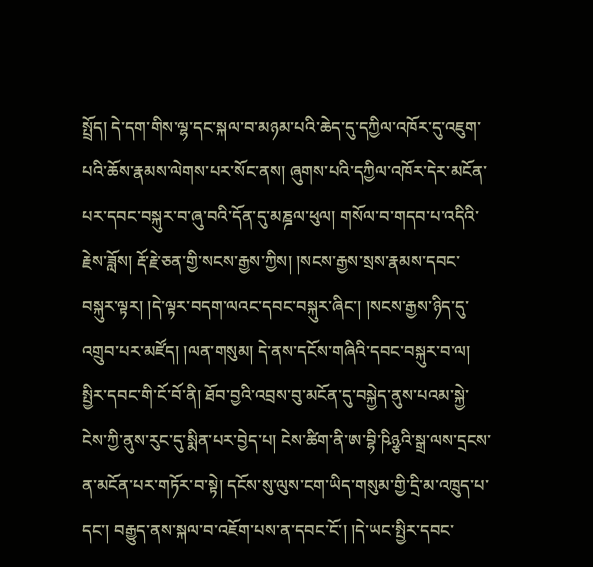སྤྲོད། དེ་དག་གིས་ལྷ་དང་སྐལ་བ་མཉམ་པའི་ཆེད་དུ་དཀྱིལ་འཁོར་དུ་འཇུག་པའི་ཆོས་རྣམས་ལེགས་པར་སོང་ནས། ཞུགས་པའི་དཀྱིལ་འཁོར་དེར་མངོན་པར་དབང་བསྐུར་བ་ཞུ་བའི་དོན་དུ་མཎྜལ་ཕུལ། གསོལ་བ་གདབ་པ་འདིའི་རྗེས་ཟློས། རྡོ་རྗེ་ཅན་གྱི་སངས་རྒྱས་ཀྱིས། །སངས་རྒྱས་སྲས་རྣམས་དབང་བསྐུར་ལྟར། །དེ་ལྟར་བདག་ལའང་དབང་བསྐུར་ཞིང་། །སངས་རྒྱས་ཉིད་དུ་འགྲུབ་པར་མཛོད། །ལན་གསུམ། དེ་ནས་དངོས་གཞིའི་དབང་བསྐུར་བ་ལ། སྤྱིར་དབང་གི་ངོ་བོ་ནི། ཐོབ་བྱའི་འབྲས་བུ་མངོན་དུ་བསྐྱེད་ནུས་པའམ་སྐྱེ་ངེས་ཀྱི་ནུས་རུང་དུ་སྨིན་པར་བྱེད་པ། ངེས་ཚིག་ནི་ཨ་བྷི་ཥིཉྩའི་སྒྲ་ལས་དྲངས་ན་མངོན་པར་གཏོར་བ་སྟེ། དངོས་སུ་ལུས་ངག་ཡིད་གསུམ་གྱི་དྲི་མ་འཁྲུད་པ་དང་། བརྒྱུད་ནས་སྐལ་བ་འཇོག་པས་ན་དབང་ངོ་། །དེ་ཡང་སྤྱིར་དབང་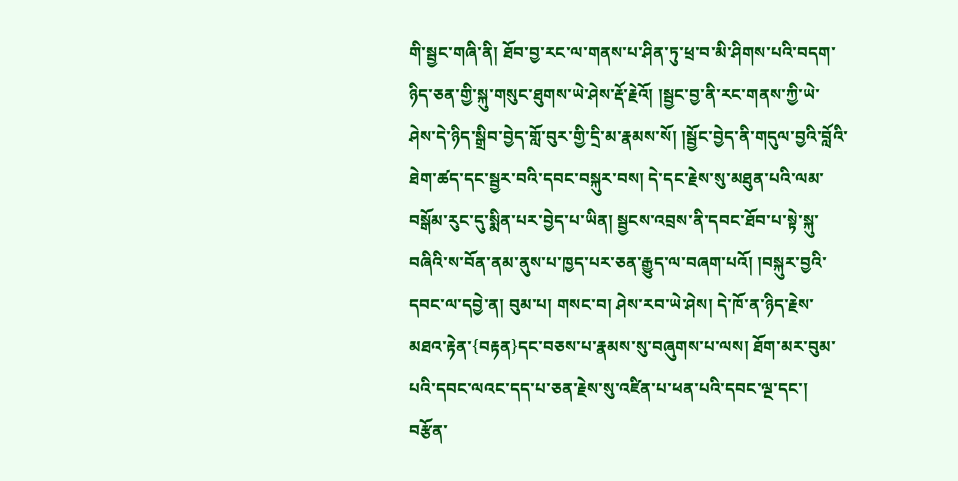གི་སྦྱང་གཞི་ནི། ཐོབ་བྱ་རང་ལ་གནས་པ་ཤིན་ཏུ་ཕྲ་བ་མི་ཤིགས་པའི་བདག་ཉིད་ཅན་གྱི་སྐུ་གསུང་ཐུགས་ཡེ་ཤེས་རྡོ་རྗེའོ། །སྦྱང་བྱ་ནི་རང་གནས་ཀྱི་ཡེ་ཤེས་དེ་ཉིད་སྒྲིབ་བྱེད་གློ་བུར་གྱི་དྲི་མ་རྣམས་སོ། །སྦྱོང་བྱེད་ནི་གདུལ་བྱའི་བློའི་ཐེག་ཚད་དང་སྦྱར་བའི་དབང་བསྐུར་བས། དེ་དང་རྗེས་སུ་མཐུན་པའི་ལམ་བསྒོམ་རུང་དུ་སྨིན་པར་བྱེད་པ་ཡིན། སྦྱངས་འབྲས་ནི་དབང་ཐོབ་པ་སྟེ་སྐུ་བཞིའི་ས་བོན་ནམ་ནུས་པ་ཁྱད་པར་ཅན་རྒྱུད་ལ་བཞག་པའོ། །བསྐུར་བྱའི་དབང་ལ་དབྱེ་ན། བུམ་པ། གསང་བ། ཤེས་རབ་ཡེ་ཤེས། དེ་ཁོ་ན་ཉིད་རྗེས་མཐའ་རྟེན་{བརྟན}དང་བཅས་པ་རྣམས་སུ་བཞུགས་པ་ལས། ཐོག་མར་བུམ་པའི་དབང་ལའང་དད་པ་ཅན་རྗེས་སུ་འཛིན་པ་ཕན་པའི་དབང་ལྔ་དང་། བརྩོན་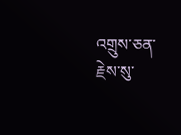འགྲུས་ཅན་རྗེས་སུ་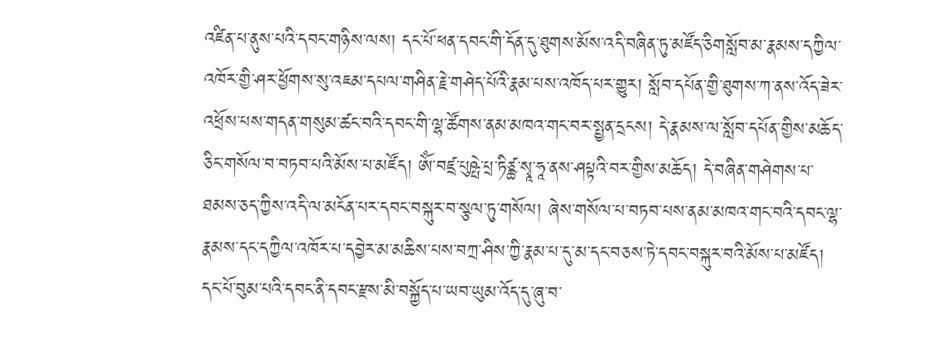འཛིན་པ་ནུས་པའི་དབང་གཉིས་ལས། དང་པོ་ཕན་དབང་གི་དོན་དུ་ཐུགས་མོས་འདི་བཞིན་ཏུ་མཛོད་ཅིགསློབ་མ་རྣམས་དཀྱིལ་འཁོར་གྱི་ཤར་ཕྱོགས་སུ་འཇམ་དཔལ་གཤིན་རྗེ་གཤེད་པོའི་རྣམ་པས་འཁོད་པར་གྱུར། སློབ་དཔོན་གྱི་ཐུགས་ཀ་ནས་འོད་ཟེར་འཕྲོས་པས་གདན་གསུམ་ཚང་བའི་དབང་གི་ལྷ་ཚོགས་ནམ་མཁའ་གང་བར་སྤྱན་དྲངས། དེ་རྣམས་ལ་སློབ་དཔོན་གྱིས་མཆོད་ཅིང་གསོལ་བ་བཏབ་པའི་མོས་པ་མཛོད། ༀ་བཛྲ་པུཥྤེ་པྲ་ཏིཙྪ་སྭཱ་ཧཱ་ནས་ཤཔྟའི་བར་གྱིས་མཆོད། དེ་བཞིན་གཤེགས་པ་ཐམས་ཅད་ཀྱིས་འདི་ལ་མངོན་པར་དབང་བསྐུར་བ་སྩལ་ཏུ་གསོལ། ཞེས་གསོལ་པ་བཏབ་པས་ནམ་མཁའ་གང་བའི་དབང་ལྷ་རྣམས་དང་དཀྱིལ་འཁོར་པ་དབྱེར་མ་མཆིས་པས་བཀྲ་ཤིས་ཀྱི་རྣམ་པ་དུ་མ་དང་བཅས་ཏེ་དབང་བསྐུར་བའི་མོས་པ་མཛོད། དང་པོ་བུམ་པའི་དབང་ནི་དབང་རྫས་མི་བསྐྱོད་པ་ཡབ་ཡུམ་འོད་དུ་ཞུ་བ་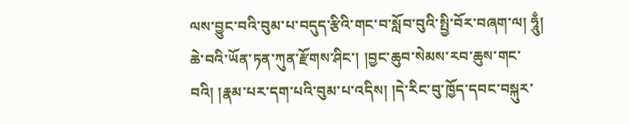ལས་བྱུང་བའི་བུམ་པ་བདུད་རྩིའི་གང་བ་སློབ་བུའི་སྤྱི་བོར་བཞག་ལ། ཧཱུྃ། ཆེ་བའི་ཡོན་ཏན་ཀུན་རྫོགས་ཤིང་། །བྱང་ཆུབ་སེམས་རབ་ཆུས་གང་བའི། །རྣམ་པར་དག་པའི་བུམ་པ་འདིས། །དེ་རིང་བུ་ཁྱོད་དབང་བསྐུར་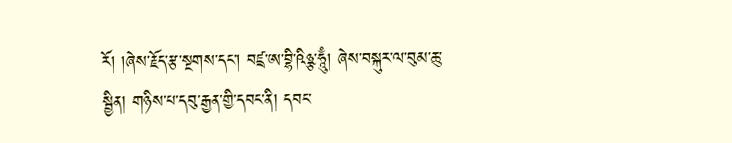རོ། །ཞེས་རྗོད་རྩ་སྔགས་དང་། བཛྲ་ཨ་བྷི་ཥིཉྩ་ཧཱུྃ། ཞེས་བསྐུར་ལ་བུམ་ཆུ་སྦྱིན། གཉིས་པ་དབུ་རྒྱན་གྱི་དབང་ནི། དབང་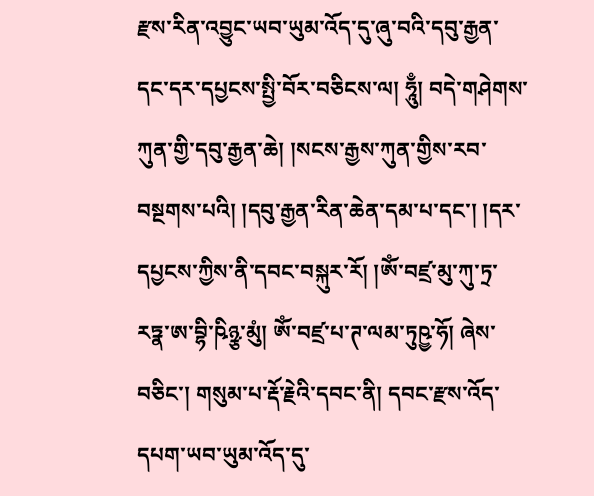རྫས་རིན་འབྱུང་ཡབ་ཡུམ་འོད་དུ་ཞུ་བའི་དབུ་རྒྱན་དང་དར་དཔྱངས་སྤྱི་བོར་བཅིངས་ལ། ཧཱུྃ། བདེ་གཤེགས་ཀུན་གྱི་དབུ་རྒྱན་ཆེ། །སངས་རྒྱས་ཀུན་གྱིས་རབ་བསྔགས་པའི། །དབུ་རྒྱན་རིན་ཆེན་དམ་པ་དང་། །དར་དཔྱངས་ཀྱིས་ནི་དབང་བསྐུར་རོ། །ༀ་བཛྲ་མུ་ཀུ་ཏྲ་རཏྣ་ཨ་བྷི་ཥིཉྩ་མུཾ། ༀ་བཛྲ་པ་ཊ་ལམ་ཏུཥྱ་ཧོ། ཞེས་བཅིང་། གསུམ་པ་རྡོ་རྗེའི་དབང་ནི། དབང་རྫས་འོད་དཔག་ཡབ་ཡུམ་འོད་དུ་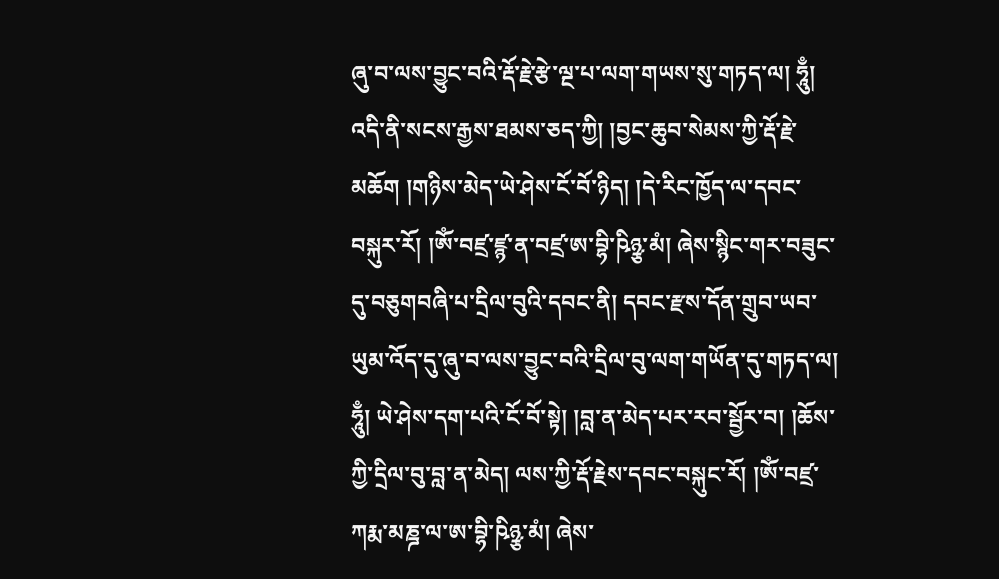ཞུ་བ་ལས་བྱུང་བའི་རྡོ་རྗེ་རྩེ་ལྔ་པ་ལག་གཡས་སུ་གཏད་ལ། ཧཱུྃ། འདི་ནི་སངས་རྒྱས་ཐམས་ཅད་ཀྱི། །བྱང་ཆུབ་སེམས་ཀྱི་རྡོ་རྗེ་མཆོག །གཉིས་མེད་ཡེ་ཤེས་ངོ་བོ་ཉིད། །དེ་རིང་ཁྱོད་ལ་དབང་བསྐུར་རོ། །ༀ་བཛྲ་ཛྙ་ན་བཛྲ་ཨ་བྷི་ཥིཉྩ་མཾ། ཞེས་སྙིང་གར་བཟུང་དུ་བཅུགབཞི་པ་དྲིལ་བུའི་དབང་ནི། དབང་རྫས་དོན་གྲུབ་ཡབ་ཡུམ་འོད་དུ་ཞུ་བ་ལས་བྱུང་བའི་དྲིལ་བུ་ལག་གཡོན་དུ་གཏད་ལ། ཧཱུྃ། ཡེ་ཤེས་དག་པའི་ངོ་བོ་སྟེ། །བླ་ན་མེད་པར་རབ་སྦྱོར་བ། །ཆོས་ཀྱི་དྲིལ་བུ་བླ་ན་མེད། ལས་ཀྱི་རྡོ་རྗེས་དབང་བསྐུང་རོ། །ༀ་བཛྲ་ཀརྨ་མཎྜ་ལ་ཨ་བྷི་ཥིཉྩ་མཾ། ཞེས་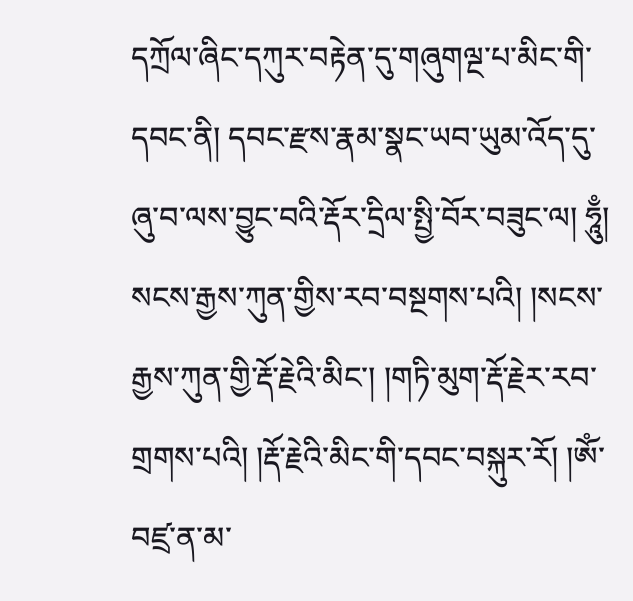དཀྲོལ་ཞིང་དཀུར་བརྟེན་དུ་གཞུགལྔ་པ་མིང་གི་དབང་ནི། དབང་རྫས་རྣམ་སྣང་ཡབ་ཡུམ་འོད་དུ་ཞུ་བ་ལས་བྱུང་བའི་རྡོར་དྲིལ་སྤྱི་བོར་བཟུང་ལ། ཧཱུྃ། སངས་རྒྱས་ཀུན་གྱིས་རབ་བསྔགས་པའི། །སངས་རྒྱས་ཀུན་གྱི་རྡོ་རྗེའི་མིང་། །གཏི་མུག་རྡོ་རྗེར་རབ་གྲགས་པའི། །རྡོ་རྗེའི་མིང་གི་དབང་བསྐུར་རོ། །ༀ་བཛྲ་ན་མ་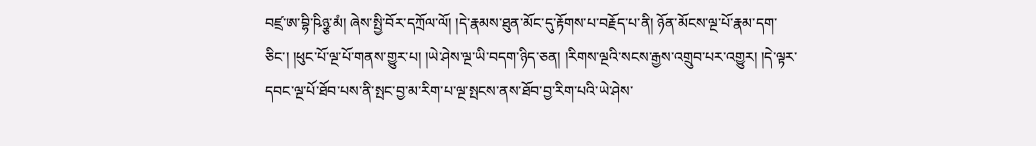བཛྲ་ཨ་བྷི་ཥིཉྩ་མཾ། ཞེས་སྤྱི་བོར་དཀྲོལ་ལོ། །དེ་རྣམས་ཐུན་མོང་དུ་རྟོགས་པ་བརྗོད་པ་ནི། ཉོན་མོངས་ལྔ་པོ་རྣམ་དག་ཅིང་། །ཕུང་པོ་ལྔ་པོ་གནས་གྱུར་པ། །ཡེ་ཤེས་ལྔ་ཡི་བདག་ཉིད་ཅན། །རིགས་ལྔའི་སངས་རྒྱས་འགྲུབ་པར་འགྱུར། །དེ་ལྟར་དབང་ལྔ་པོ་ཐོབ་པས་ནི་སྤང་བྱ་མ་རིག་པ་ལྔ་སྤངས་ནས་ཐོབ་བྱ་རིག་པའི་ཡེ་ཤེས་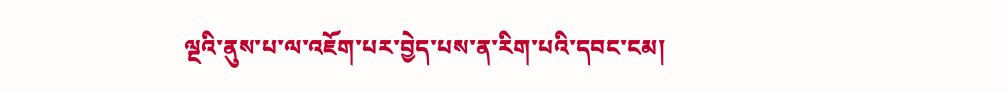ལྔའི་ནུས་པ་ལ་འཇོག་པར་བྱེད་པས་ན་རིག་པའི་དབང་ངམ།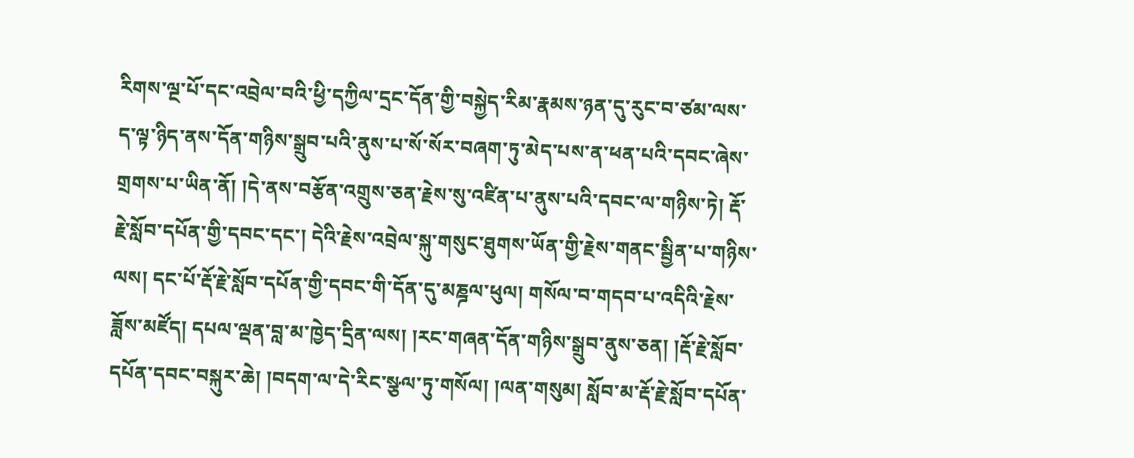རིགས་ལྔ་པོ་དང་འབྲེལ་བའི་ཕྱི་དཀྱིལ་དྲང་དོན་གྱི་བསྐྱེད་རིམ་རྣམས་ཉན་དུ་རུང་བ་ཙམ་ལས་ད་ལྟ་ཉིད་ནས་དོན་གཉིས་སྒྲུབ་པའི་ནུས་པ་སོ་སོར་བཞག་ཏུ་མེད་པས་ན་ཕན་པའི་དབང་ཞེས་གྲགས་པ་ཡིན་ནོ། །དེ་ནས་བརྩོན་འགྲུས་ཅན་རྗེས་སུ་འཛིན་པ་ནུས་པའི་དབང་ལ་གཉིས་ཏེ། རྡོ་རྗེ་སློབ་དཔོན་གྱི་དབང་དང་། དེའི་རྗེས་འབྲེལ་སྐུ་གསུང་ཐུགས་ཡོན་གྱི་རྗེས་གནང་སྦྱིན་པ་གཉིས་ལས། དང་པོ་རྡོ་རྗེ་སློབ་དཔོན་གྱི་དབང་གི་དོན་དུ་མཎྜལ་ཕུལ། གསོལ་བ་གདབ་པ་འདིའི་རྗེས་ཟློས་མཛོད། དཔལ་ལྡན་བླ་མ་ཁྱེད་དྲིན་ལས། །རང་གཞན་དོན་གཉིས་སྒྲུབ་ནུས་ཅན། །རྡོ་རྗེ་སློབ་དཔོན་དབང་བསྐུར་ཆེ། །བདག་ལ་དེ་རིང་སྩལ་ཏུ་གསོལ། །ལན་གསུམ། སློབ་མ་རྡོ་རྗེ་སློབ་དཔོན་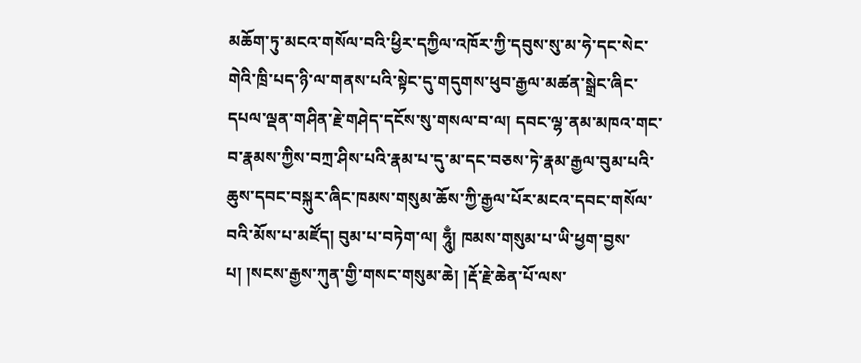མཆོག་ཏུ་མངའ་གསོལ་བའི་ཕྱིར་དཀྱིལ་འཁོར་ཀྱི་དབུས་སུ་མ་ཧེ་དང་སེང་གེའི་ཁྲི་པད་ཉི་ལ་གནས་པའི་སྟེང་དུ་གདུགས་ཕུབ་རྒྱལ་མཚན་སྒྲེང་ཞིང་དཔལ་ལྡན་གཤིན་རྗེ་གཤེད་དངོས་སུ་གསལ་བ་ལ། དབང་ལྷ་ནམ་མཁའ་གང་བ་རྣམས་ཀྱིས་བཀྲ་ཤིས་པའི་རྣམ་པ་དུ་མ་དང་བཅས་ཏེ་རྣམ་རྒྱལ་བུམ་པའི་ཆུས་དབང་བསྐུར་ཞིང་ཁམས་གསུམ་ཆོས་ཀྱི་རྒྱལ་པོར་མངའ་དབང་གསོལ་བའི་མོས་པ་མཛོད། བུམ་པ་བཏེག་ལ། ཧཱུྃ། ཁམས་གསུམ་པ་ཡི་ཕྱག་བྱས་པ། །སངས་རྒྱས་ཀུན་གྱི་གསང་གསུམ་ཆེ། །རྡོ་རྗེ་ཆེན་པོ་ལས་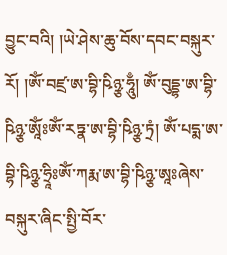བྱུང་བའི། །ཡེ་ཤེས་ཆུ་བོས་དབང་བསྐུར་རོ། །ༀ་བཛྲ་ཨ་བྷི་ཥིཉྩ་ཧཱུྃ། ༀ་བུདྡྷ་ཨ་བྷི་ཥིཉྩ་ཨཱོཾཿༀ་རཏྣ་ཨ་བྷི་ཥིཉྩ་ཏྲཾ། ༀ་པདྨ་ཨ་བྷི་ཥིཉྩ་ཧྲཱིཿༀ་ཀརྨ་ཨ་བྷི་ཥིཉྩ་ཨཱཿཞེས་བསྐུར་ཞིང་སྤྱི་བོར་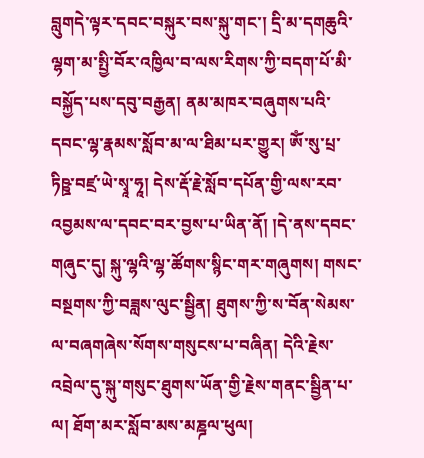བླུགདེ་ལྟར་དབང་བསྐུར་བས་སྐུ་གང་། དྲི་མ་དགཆུའི་ལྷག་མ་སྤྱི་བོར་འཁྱིལ་བ་ལས་རིགས་ཀྱི་བདག་པོ་མི་བསྐྱོད་པས་དབུ་བརྒྱན། ནམ་མཁར་བཞུགས་པའི་དབང་ལྷ་རྣམས་སློབ་མ་ལ་ཐིམ་པར་གྱུར། ༀ་སུ་པྲ་ཏིཥྛ་བཛྲ་ཡེ་སྭཱ་ཧཱ། དེས་རྡོ་རྗེ་སློབ་དཔོན་གྱི་ལས་རབ་འབྱམས་ལ་དབང་བར་བྱས་པ་ཡིན་ནོ། །དེ་ནས་དབང་གཞུང་དུ། སྐུ་ལྷའི་ལྷ་ཚོགས་སྙིང་གར་གཞུགས། གསང་བསྔགས་ཀྱི་བཟླས་ལུང་སྦྱིན། ཐུགས་ཀྱི་ས་བོན་སེམས་ལ་བཞགཞེས་སོགས་གསུངས་པ་བཞིན། དེའི་རྗེས་འབྲེལ་དུ་སྐུ་གསུང་ཐུགས་ཡོན་གྱི་རྗེས་གནང་སྦྱིན་པ་ལ། ཐོག་མར་སློབ་མས་མཎྜལ་ཕུལ།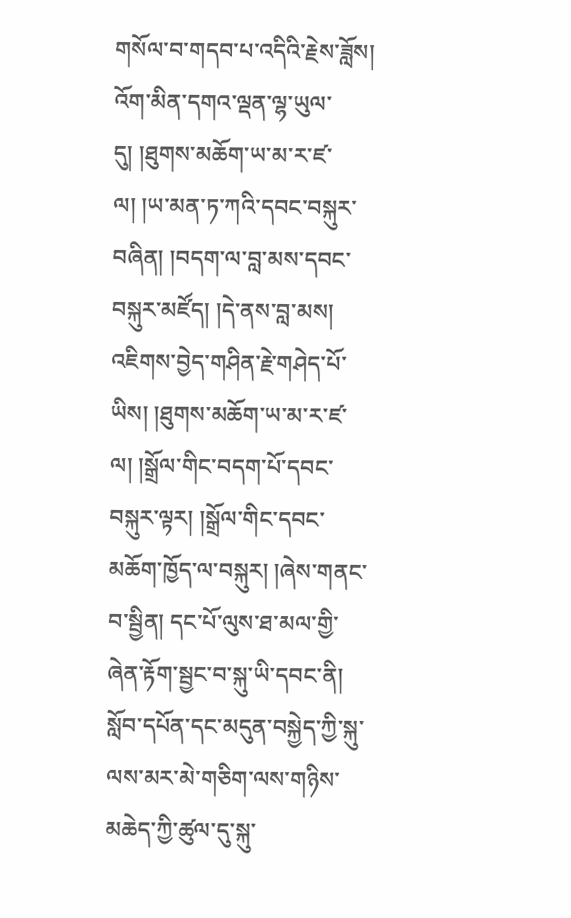གསོལ་བ་གདབ་པ་འདིའི་རྗེས་ཟློས། འོག་མིན་དགའ་ལྡན་ལྷ་ཡུལ་དུ། །ཐུགས་མཆོག་ཡ་མ་ར་ཛ་ལ། །ཡ་མན་ཏ་ཀའི་དབང་བསྐུར་བཞིན། །བདག་ལ་བླ་མས་དབང་བསྐུར་མཛོད། །དེ་ནས་བླ་མས། འཇིགས་བྱེད་གཤིན་རྗེ་གཤེད་པོ་ཡིས། །ཐུགས་མཆོག་ཡ་མ་ར་ཛ་ལ། །སྒྲོལ་གིང་བདག་པོ་དབང་བསྐུར་ལྟར། །སྒྲོལ་གིང་དབང་མཆོག་ཁྱོད་ལ་བསྐུར། །ཞེས་གནང་བ་སྦྱིན། དང་པོ་ལུས་ཐ་མལ་གྱི་ཞེན་རྟོག་སྦྱང་བ་སྐུ་ཡི་དབང་ནི། སློབ་དཔོན་དང་མདུན་བསྐྱེད་ཀྱི་སྐུ་ལས་མར་མེ་གཅིག་ལས་གཉིས་མཆེད་ཀྱི་ཚུལ་དུ་སྐུ་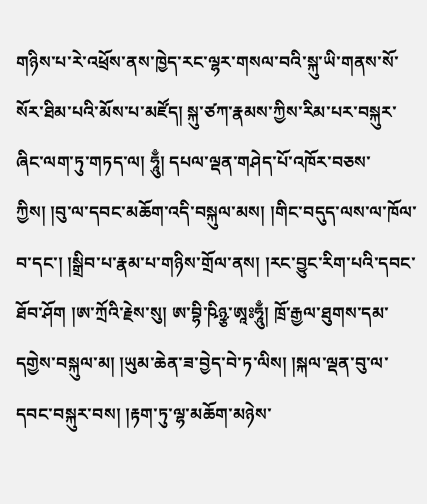གཉིས་པ་རེ་འཕྲོས་ནས་ཁྱེད་རང་ལྷར་གསལ་བའི་སྐུ་ཡི་གནས་སོ་སོར་ཐིམ་པའི་མོས་པ་མཛོད། སྐུ་ཙཀ་རྣམས་ཀྱིས་རིམ་པར་བསྐུར་ཞིང་ལག་ཏུ་གཏད་ལ། ཧཱུྃ། དཔལ་ལྡན་གཤེད་པོ་འཁོར་བཅས་ཀྱིས། །བུ་ལ་དབང་མཆོག་འདི་བསྐུལ་མས། །གིང་བདུད་ལས་ལ་ཁོལ་བ་དང་། །སྒྲིབ་པ་རྣམ་པ་གཉིས་གྲོལ་ནས། །རང་བྱུང་རིག་པའི་དབང་ཐོབ་ཤོག །ཨ་ཀྲོའི་རྗེས་སུ། ཨ་བྷི་ཥིཉྩ་ཨཱཿཧཱུྃ། ཁྲོ་རྒྱལ་ཐུགས་དམ་དགྱེས་བསྐུལ་མ། །ཡུམ་ཆེན་ཟ་བྱེད་བེ་ཏ་ལིས། །སྐལ་ལྡན་བུ་ལ་དབང་བསྐུར་བས། །རྟག་ཏུ་ལྷ་མཆོག་མཉེས་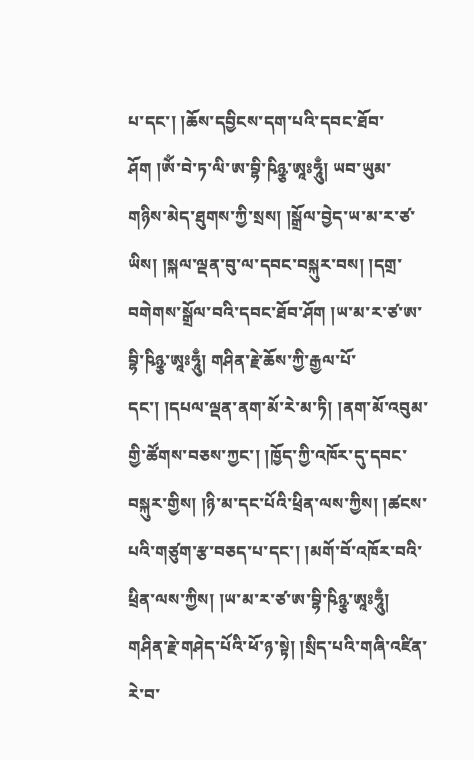པ་དང་། །ཆོས་དབྱིངས་དག་པའི་དབང་ཐོབ་ཤོག །ༀ་བེ་ཏ་ལི་ཨ་བྷི་ཥིཉྩ་ཨཱཿཧཱུྃ། ཡབ་ཡུམ་གཉིས་མེད་ཐུགས་ཀྱི་སྲས། །སྒྲོལ་བྱེད་ཡ་མ་ར་ཙ་ཡིས། །སྐལ་ལྡན་བུ་ལ་དབང་བསྐུར་བས། །དགྲ་བགེགས་སྒྲོལ་བའི་དབང་ཐོབ་ཤོག །ཡ་མ་ར་ཙ་ཨ་བྷི་ཥིཉྩ་ཨཱཿཧཱུྃ། གཤིན་རྗེ་ཆོས་ཀྱི་རྒྱལ་པོ་དང་། །དཔལ་ལྡན་ནག་མོ་རེ་མ་ཏི། །ནག་མོ་འབུམ་གྱི་ཚོགས་བཅས་ཀྱང་། །ཁྱོད་ཀྱི་འཁོར་དུ་དབང་བསྐུར་གྱིས། །ཉི་མ་དང་པོའི་ཕྲིན་ལས་ཀྱིས། །ཚངས་པའི་གཙུག་རྩ་བཅད་པ་དང་། །མགོ་བོ་འཁོར་བའི་ཕྲིན་ལས་ཀྱིས། །ཡ་མ་ར་ཙ་ཨ་བྷི་ཥིཉྩ་ཨཱཿཧཱུྃ། གཤིན་རྗེ་གཤེད་པོའི་ཕོ་ཉ་སྟེ། །སྲིད་པའི་གཞི་འཛིན་རེ་བ་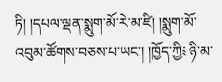ཏི། །དཔལ་ལྡན་སྨུག་མོ་རེ་མ་ཛི། །སྨུག་མོ་འབུམ་ཚོགས་བཅས་པ་ཡང་། །ཁྱོད་ཀྱི༴ ཉི་མ་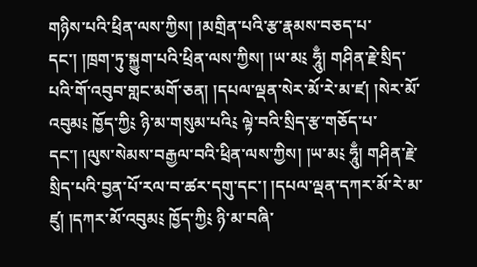གཉིས་པའི་ཕྲིན་ལས་ཀྱིས། །མགྲིན་པའི་རྩ་རྣམས་བཅད་པ་དང་། །ཁྲག་ཏུ་སྐྱུག་པའི་ཕྲིན་ལས་ཀྱིས། །ཡ་མ༴ ཧཱུྃ། གཤིན་རྗེ་སྲིད་པའི་གོ་འབུབ་གླང་མགོ་ཅན། །དཔལ་ལྡན་སེར་མོ་རེ་མ་ཛ། །སེར་མོ་འབུམ༴ ཁྱོད་ཀྱི༴ ཉི་མ་གསུམ་པའི༴ ལྟེ་བའི་སྲིད་རྩ་གཅོད་པ་དང་། །ལུས་སེམས་བརྒྱལ་བའི་ཕྲིན་ལས་ཀྱིས། །ཡ་མ༴ ཧཱུྃ། གཤིན་རྗེ་སྲིད་པའི་བྱན་པོ་རལ་བ་ཚར་དགུ་དང་། །དཔལ་ལྡན་དཀར་མོ་རེ་མ་ཛུ། །དཀར་མོ་འབུམ༴ ཁྱོད་ཀྱི༴ ཉི་མ་བཞི་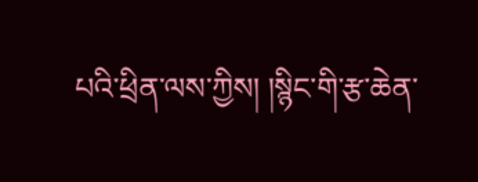པའི་ཕྲིན་ལས་ཀྱིས། །སྙིང་གི་རྩ་ཆེན་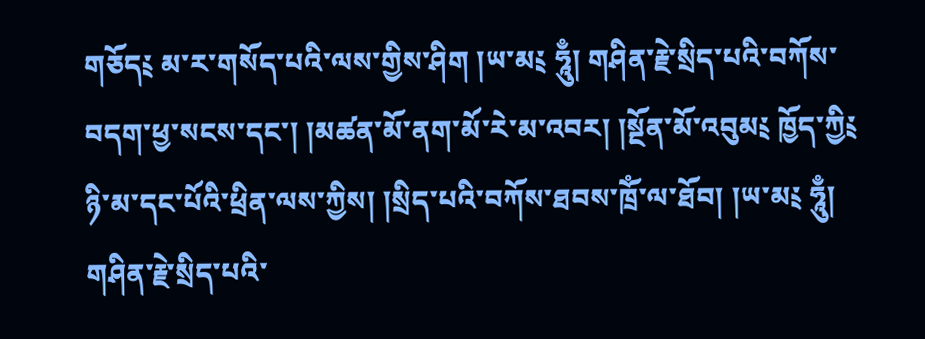གཅོད༴ མ་ར་གསོད་པའི་ལས་གྱིས་ཤིག །ཡ་མ༴ ཧཱུྃ། གཤིན་རྗེ་སྲིད་པའི་བཀོས་བདག་ཕྱ་སངས་དང་། །མཚན་མོ་ནག་མོ་རེ་མ་འབར། །སྔོན་མོ་འབུམ༴ ཁྱོད་ཀྱི༴ ཉི་མ་དང་པོའི་ཕྲིན་ལས་ཀྱིས། །སྲིད་པའི་བཀོས་ཐབས་ཁྲོཾ་ལ་ཐོབ། །ཡ་མ༴ ཧཱུྃ། གཤིན་རྗེ་སྲིད་པའི་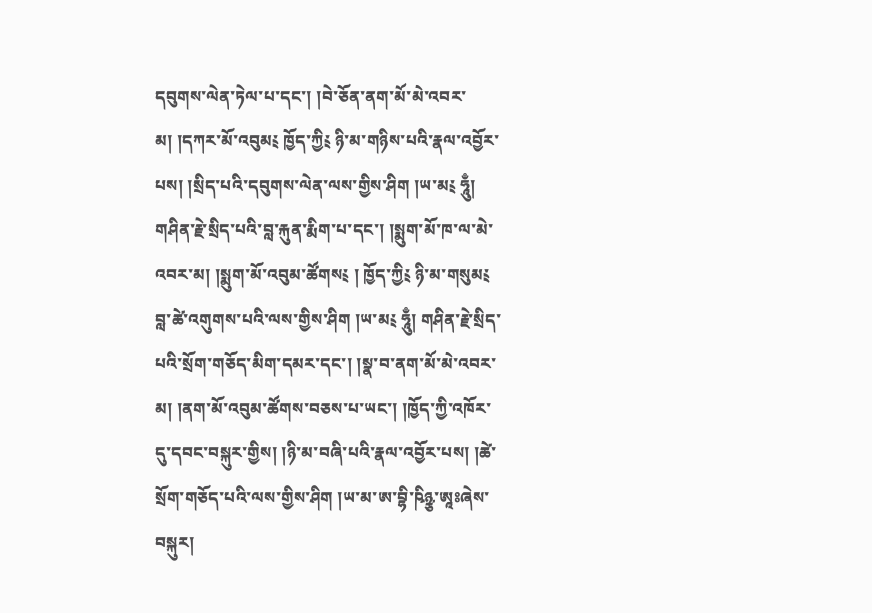དབུགས་ལེན་ཏེལ་པ་དང་། །བེ་ཅོན་ནག་མོ་མེ་འབར་མ། །དཀར་མོ་འབུམ༴ ཁྱོད་ཀྱི༴ ཉི་མ་གཉིས་པའི་རྣལ་འབྱོར་པས། །སྲིད་པའི་དབུགས་ལེན་ལས་གྱིས་ཤིག །ཡ་མ༴ ཧཱུྃ། གཤིན་རྗེ་སྲིད་པའི་བླ་རྐུན་རྨིག་པ་དང་། །སྨུག་མོ་ཁ་ལ་མེ་འབར་མ། །སྨུག་མོ་འབུམ་ཚོགས༴ ། ཁྱོད་ཀྱི༴ ཉི་མ་གསུམ༴ བླ་ཚེ་འགུགས་པའི་ལས་གྱིས་ཤིག །ཡ་མ༴ ཧཱུྃ། གཤིན་རྗེ་སྲིད་པའི་སྲོག་གཅོད་མིག་དམར་དང་། །སྣ་བ་ནག་མོ་མེ་འབར་མ། །ནག་མོ་འབུམ་ཚོགས་བཅས་པ་ཡང་། །ཁྱོད་ཀྱི་འཁོར་དུ་དབང་བསྐུར་གྱིས། །ཉི་མ་བཞི་པའི་རྣལ་འབྱོར་པས། །ཚེ་སྲོག་གཅོད་པའི་ལས་གྱིས་ཤིག །ཡ་མ་ཨ་བྷི་ཥིཉྩ་ཨཱཿཞེས་བསྐུར།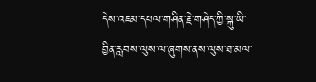དེས་འཇམ་དཔལ་གཤིན་རྗེ་གཤེད་ཀྱི་སྐུ་ཡི་བྱིན་རླབས་ལུས་ལ་ཞུགས་ནས་ལུས་ཐ་མལ་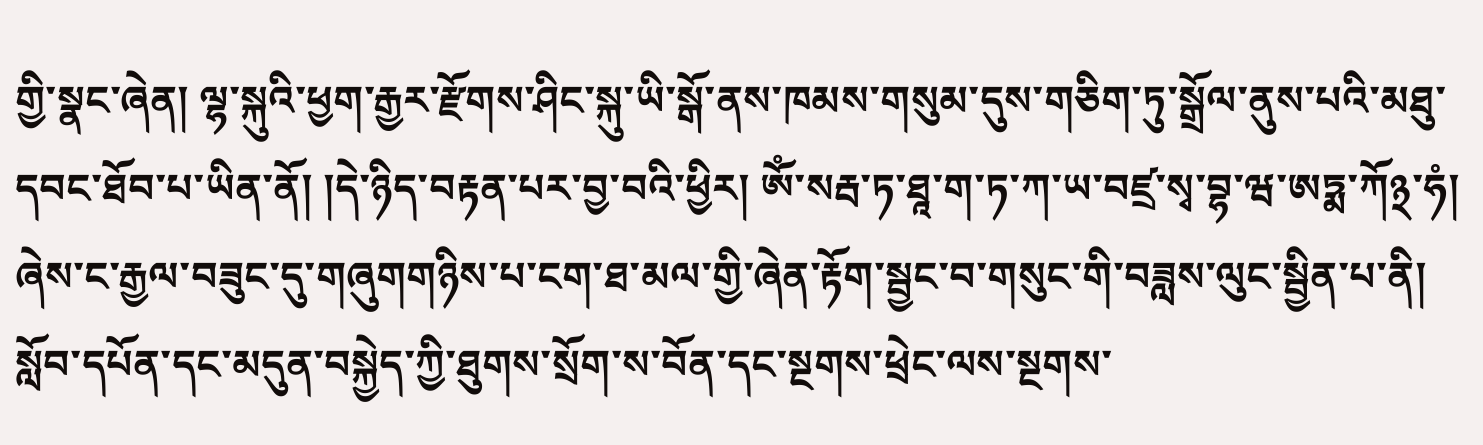གྱི་སྣང་ཞེན། ལྷ་སྐུའི་ཕྱག་རྒྱར་རྫོགས་ཤིང་སྐུ་ཡི་སྒོ་ནས་ཁམས་གསུམ་དུས་གཅིག་ཏུ་སྒྲོལ་ནུས་པའི་མཐུ་དབང་ཐོབ་པ་ཡིན་ནོ། །དེ་ཉིད་བརྟན་པར་བྱ་བའི་ཕྱིར། ༀ་སརྦ་ཏ་ཐཱ་ག་ཏ་ཀ་ཡ་བཛྲ་སྭ་བྷ་ཝ་ཨཏྨ་ཀོ྅་ཧཾ། ཞེས་ང་རྒྱལ་བཟུང་དུ་གཞུགགཉིས་པ་ངག་ཐ་མལ་གྱི་ཞེན་རྟོག་སྦྱང་བ་གསུང་གི་བཟླས་ལུང་སྦྱིན་པ་ནི། སློབ་དཔོན་དང་མདུན་བསྐྱེད་ཀྱི་ཐུགས་སྲོག་ས་བོན་དང་སྔགས་ཕྲེང་ལས་སྔགས་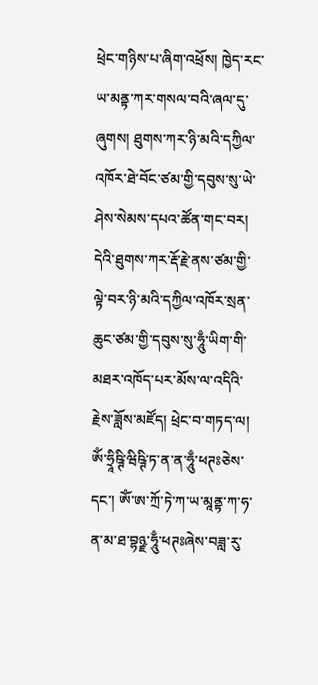ཕྲེང་གཉིས་པ་ཞིག་འཕྲོས། ཁྱེད་རང་ཡ་མནྟ་ཀར་གསལ་བའི་ཞལ་དུ་ཞུགས། ཐུགས་ཀར་ཉི་མའི་དཀྱིལ་འཁོར་ཐེ་བོང་ཙམ་གྱི་དབུས་སུ་ཡེ་ཤེས་སེམས་དཔའ་ཚོན་གང་བར། དེའི་ཐུགས་ཀར་རྡོ་རྗེ་ནས་ཙམ་གྱི་ལྟེ་བར་ཉི་མའི་དཀྱིལ་འཁོར་སྲན་ཆུང་ཙམ་གྱི་དབུས་སུ་ཧཱུྃ་ཡིག་གི་མཐར་འཁོད་པར་མོས་ལ་འདིའི་རྗེས་ཟློས་མཛོད། ཕྲེང་བ་གཏད་ལ། ༀ་ཧྲཱིཥྚི་ཝིཥྚི་ཏ་ན་ན་ཧཱུྃ་ཕཊཿཅེས་དང་། ༀ་ཨ་ཀྲོ་ཏེ་ཀ་ཡ་མཱནྟ་ཀ་ཧ་ན་མ་ཐ་བྷཉྫ་ཧཱུྃ་ཕཊཿཞེས་བཟླ་རུ་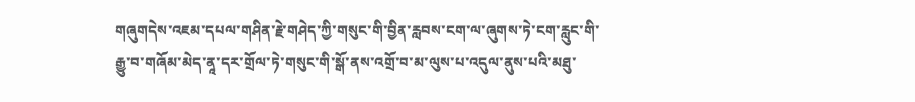གཞུགདེས་འཇམ་དཔལ་གཤིན་རྗེ་གཤེད་ཀྱི་གསུང་གི་བྱིན་རླབས་ངག་ལ་ཞུགས་ཏེ་ངག་རླུང་གི་རྒྱུ་བ་གཞོམ་མེད་ནཱ་དར་གྲོལ་ཏེ་གསུང་གི་སྒོ་ནས་འགྲོ་བ་མ་ལུས་པ་འདུལ་ནུས་པའི་མཐུ་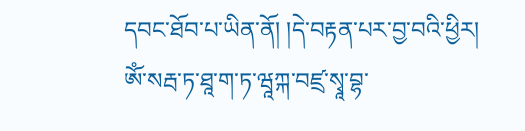དབང་ཐོབ་པ་ཡིན་ནོ། །དེ་བརྟན་པར་བྱ་བའི་ཕྱིར། ༀ་སརྦ་ཏ་ཐཱ་ག་ཏ་ཝཱཀྐ་བཛྲ་སྭཱ་བྷ་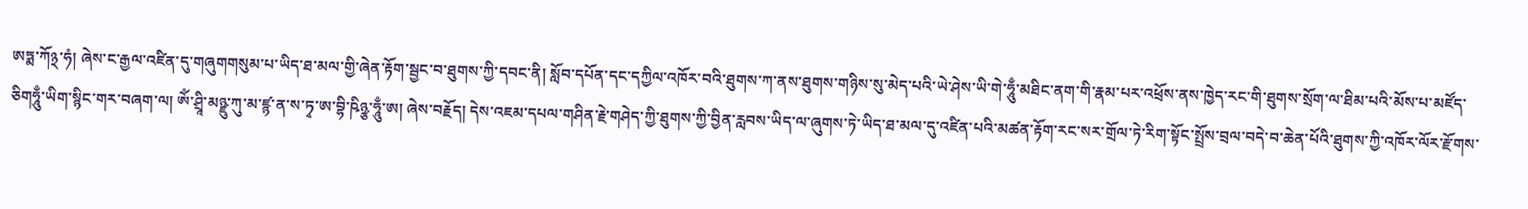ཨཏྨ་ཀོ྅་ཧཾ། ཞེས་ང་རྒྱལ་འཛིན་དུ་གཞུགགསུམ་པ་ཡིད་ཐ་མལ་གྱི་ཞེན་རྟོག་སྦྱང་བ་ཐུགས་ཀྱི་དབང་ནི། སློབ་དཔོན་དང་དཀྱིལ་འཁོར་བའི་ཐུགས་ཀ་ནས་ཐུགས་གཉིས་སུ་མེད་པའི་ཡེ་ཤེས་ཡི་གེ་ཧཱུྃ་མཐིང་ནག་གི་རྣམ་པར་འཕྲོས་ནས་ཁྱེད་རང་གི་ཐུགས་སྲོག་ལ་ཐིམ་པའི་མོས་པ་མཛོད་ཅིགཧཱུྃ་ཡིག་སྙིང་གར་བཞག་ལ། ༀ་ཤྲཱི་མཉྫུ་ཀུ་མ་ཛྙ་ན་ས་ཏྭ་ཨ་བྷི་ཥིཉྩ་ཧཱུྃ་ཨ། ཞེས་བརྗོད། དེས་འཇམ་དཔལ་གཤིན་རྗེ་གཤེད་ཀྱི་ཐུགས་ཀྱི་བྱིན་རླབས་ཡིད་ལ་ཞུགས་ཏེ་ཡིད་ཐ་མལ་དུ་འཛིན་པའི་མཚན་རྟོག་རང་སར་གྲོལ་ཏེ་རིག་སྟོང་སྤྲོས་བྲལ་བདེ་བ་ཆེན་པོའི་ཐུགས་ཀྱི་འཁོར་ལོར་རྫོགས་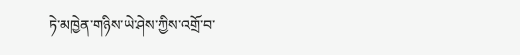ཏེ་མཁྱེན་གཉིས་ཡེ་ཤེས་ཀྱིས་འགྲོ་བ་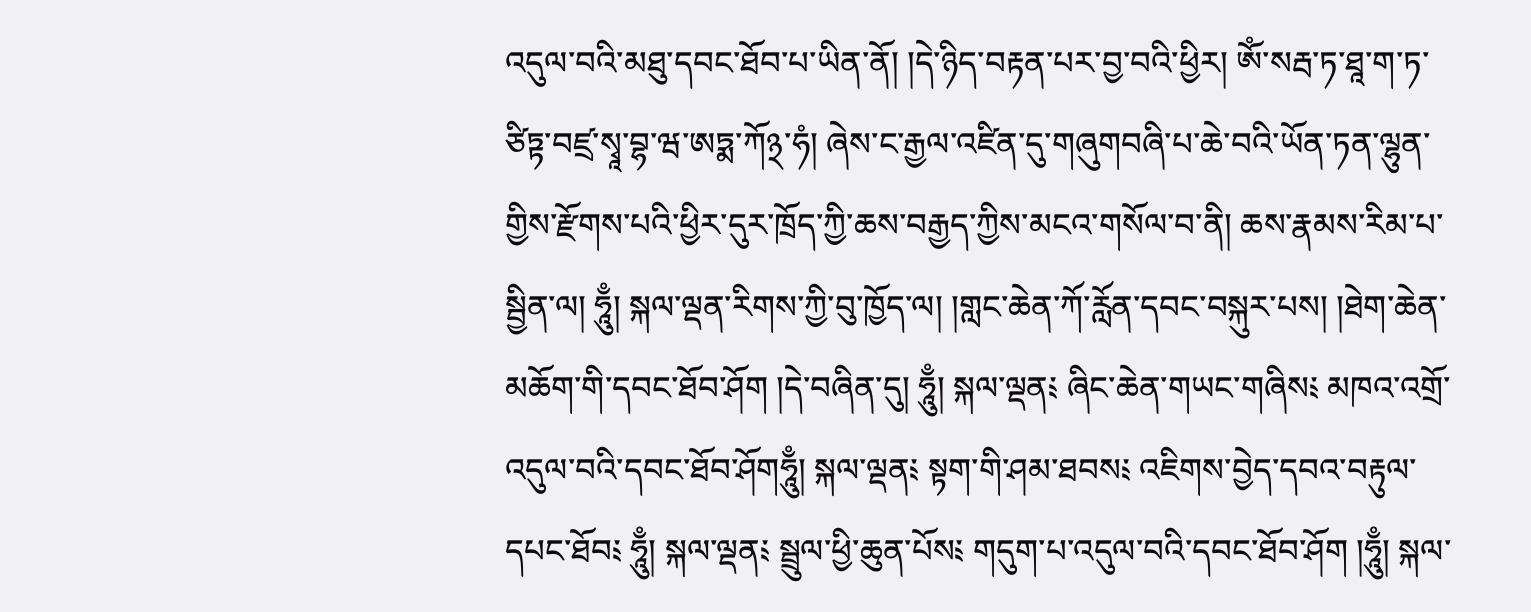འདུལ་བའི་མཐུ་དབང་ཐོབ་པ་ཡིན་ནོ། །དེ་ཉིད་བརྟན་པར་བྱ་བའི་ཕྱིར། ༀ་སརྦ་ཏ་ཐཱ་ག་ཏ་ཙིཏྟ་བཛྲ་སྭཱ་བྷ་ཝ་ཨཏྨ་ཀོ྅་ཧཾ། ཞེས་ང་རྒྱལ་འཛིན་དུ་གཞུགབཞི་པ་ཆེ་བའི་ཡོན་ཏན་ལྷུན་གྱིས་རྫོགས་པའི་ཕྱིར་དུར་ཁྲོད་ཀྱི་ཆས་བརྒྱད་ཀྱིས་མངའ་གསོལ་བ་ནི། ཆས་རྣམས་རིམ་པ་སྦྱིན་ལ། ཧཱུྃ། སྐལ་ལྡན་རིགས་ཀྱི་བུ་ཁྱོད་ལ། །གླང་ཆེན་ཀོ་རློན་དབང་བསྐུར་པས། །ཐེག་ཆེན་མཆོག་གི་དབང་ཐོབ་ཤོག །དེ་བཞིན་དུ། ཧཱུྃ། སྐལ་ལྡན༴ ཞིང་ཆེན་གཡང་གཞིས༴ མཁའ་འགྲོ་འདུལ་བའི་དབང་ཐོབ་ཤོགཧཱུྃ། སྐལ་ལྡན༴ སྟག་གི་ཤམ་ཐབས༴ འཇིགས་བྱེད་དབའ་བརྟུལ་དཔང་ཐོབ༴ ཧཱུྃ། སྐལ་ལྡན༴ སྦྲུལ་ཕྱི་ཆུན་པོས༴ གདུག་པ་འདུལ་བའི་དབང་ཐོབ་ཤོག །ཧཱུྃ། སྐལ་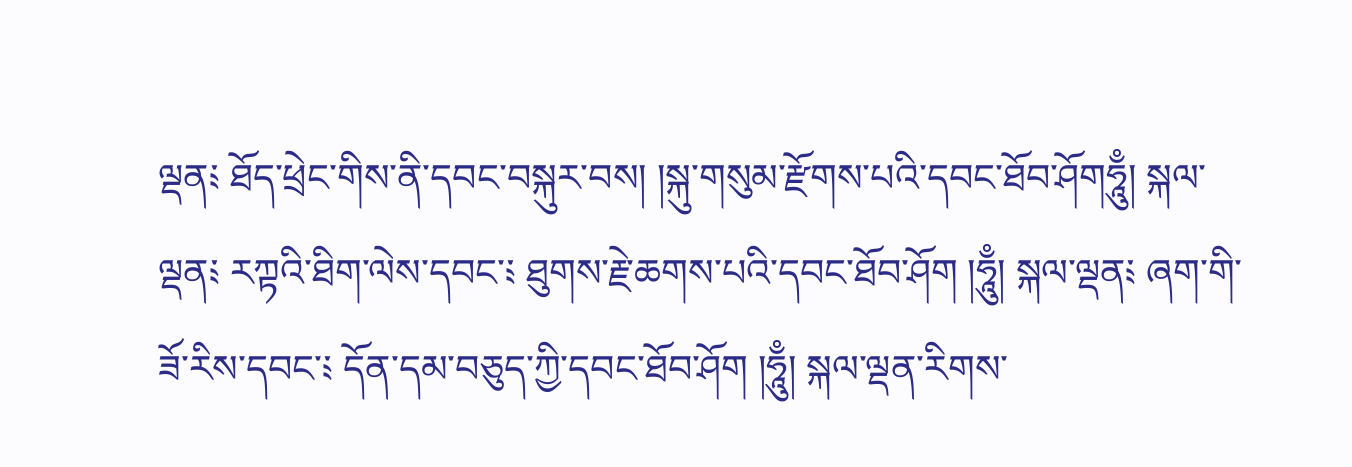ལྡན༴ ཐོད་ཕྲེང་གིས་ནི་དབང་བསྐུར་བས། །སྐུ་གསུམ་རྫོགས་པའི་དབང་ཐོབ་ཤོགཧཱུྃ། སྐལ་ལྡན༴ རཀྟའི་ཐིག་ལེས་དབང་༴ ཐུགས་རྗེ་ཆགས་པའི་དབང་ཐོབ་ཤོག །ཧཱུྃ། སྐལ་ལྡན༴ ཞག་གི་ཟོ་རིས་དབང་༴ དོན་དམ་བཅུད་ཀྱི་དབང་ཐོབ་ཤོག །ཧཱུྃ། སྐལ་ལྡན་རིགས་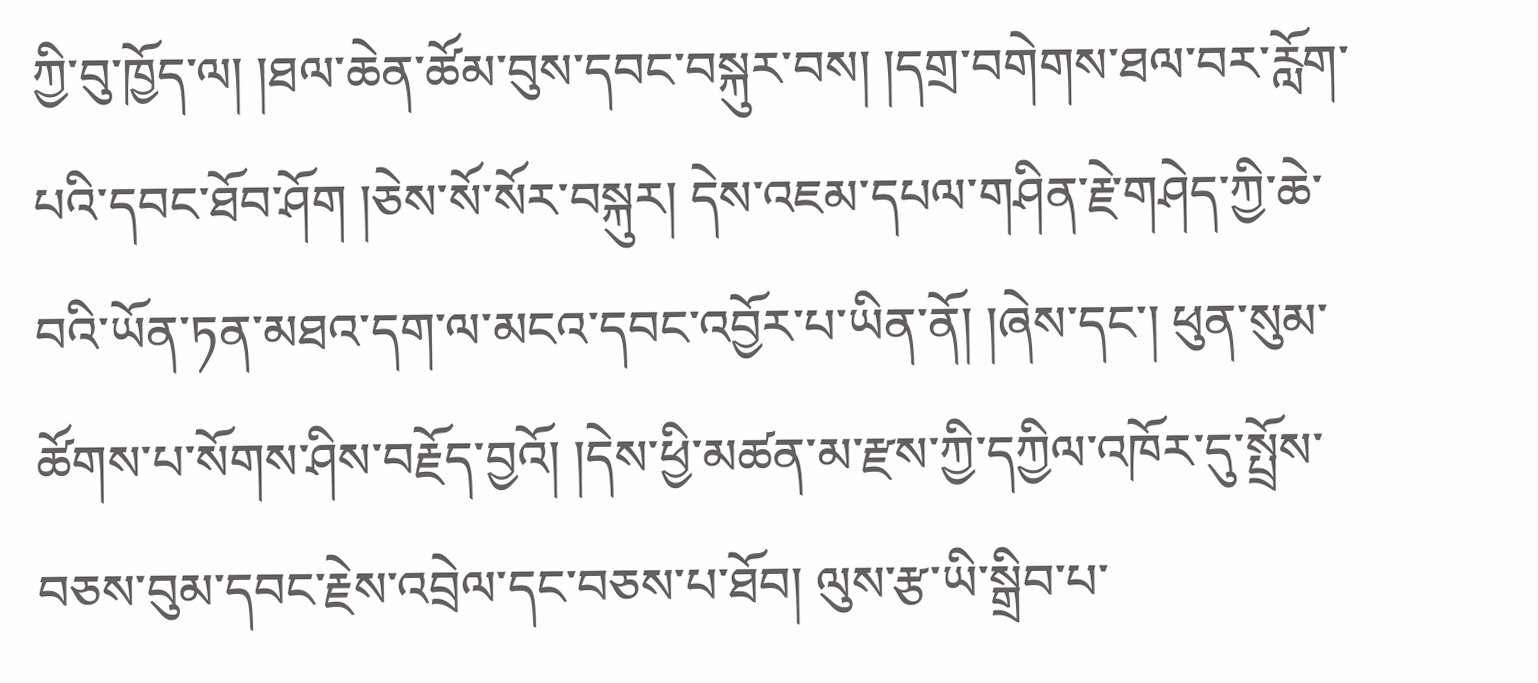ཀྱི་བུ་ཁྱོད་ལ། །ཐལ་ཆེན་ཚོམ་བུས་དབང་བསྐུར་བས། །དགྲ་བགེགས་ཐལ་བར་རློག་པའི་དབང་ཐོབ་ཤོག །ཅེས་སོ་སོར་བསྐུར། དེས་འཇམ་དཔལ་གཤིན་རྗེ་གཤེད་ཀྱི་ཆེ་བའི་ཡོན་ཏན་མཐའ་དག་ལ་མངའ་དབང་འབྱོར་པ་ཡིན་ནོ། །ཞེས་དང་། ཕུན་སུམ་ཚོགས་པ་སོགས་ཤིས་བརྗོད་བྱའོ། །དེས་ཕྱི་མཚན་མ་རྫས་ཀྱི་དཀྱིལ་འཁོར་དུ་སྤྲོས་བཅས་བུམ་དབང་རྗེས་འབྲེལ་དང་བཅས་པ་ཐོབ། ལུས་རྩ་ཡི་སྒྲིབ་པ་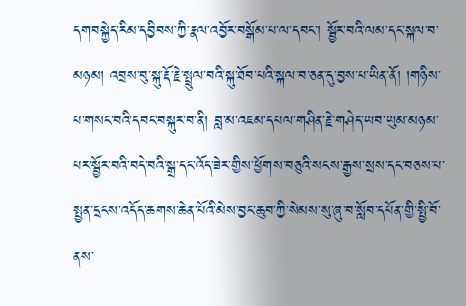དགབསྐྱེད་རིམ་དབྱིབས་ཀྱི་རྣལ་འབྱོར་བསྒོམ་པ་ལ་དབང་། སྦྱོར་བའི་ལམ་དང་སྐལ་བ་མཉམ། འབྲས་བུ་སྐུ་རྡོ་རྗེ་སྤྲུལ་བའི་སྐུ་ཐོབ་པའི་སྐལ་བ་ཅན་དུ་བྱས་པ་ཡིན་ནོ། །གཉིས་པ་གསང་བའི་དབང་བསྐུར་བ་ནི། བླ་མ་འཇམ་དཔལ་གཤིན་རྗེ་གཤེད་ཡབ་ཡུམ་མཉམ་པར་སྦྱོར་བའི་བདེ་བའི་སྒྲ་དང་འོད་ཟེར་གྱིས་ཕྱོགས་བཅུའི་སངས་རྒྱས་སྲས་དང་བཅས་པ་སྤྱན་དྲངས་འདོད་ཆགས་ཆེན་པོའི་མེས་བྱང་ཆུབ་ཀྱི་སེམས་སུ་ཞུ་བ་སློབ་དཔོན་གྱི་སྤྱི་བོ་ནས་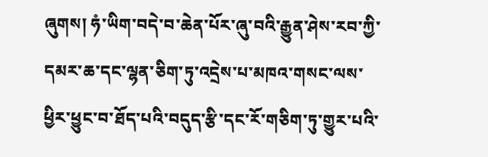ཞུགས། ཧཾ་ཡིག་བདེ་བ་ཆེན་པོར་ཞུ་བའི་རྒྱུན་ཤེས་རབ་ཀྱི་དམར་ཆ་དང་ལྷན་ཅིག་ཏུ་འདྲེས་པ་མཁའ་གསང་ལས་ཕྱིར་ཕྱུང་བ་ཐོད་པའི་བདུད་རྩི་དང་རོ་གཅིག་ཏུ་གྱུར་པའི་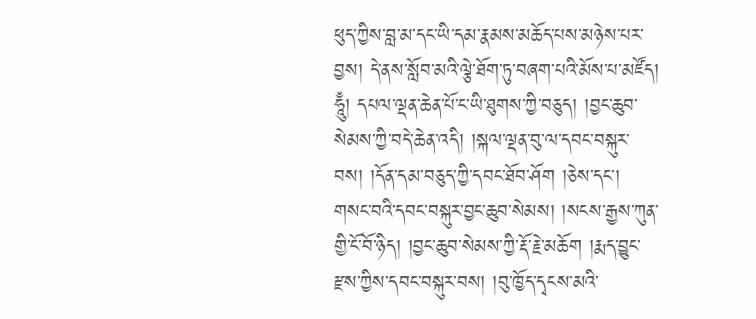ཕུད་ཀྱིས་བླ་མ་དང་ཡི་དམ་རྣམས་མཆོད་པས་མཉེས་པར་བྱས། དེ་ནས་སློབ་མའི་ལྕེ་ཐོག་ཏུ་བཞག་པའི་མོས་པ་མཛོད། ཧཱུྃ། དཔལ་ལྡན་ཆེན་པོ་ང་ཡི་ཐུགས་ཀྱི་བཅུད། །བྱང་ཆུབ་སེམས་ཀྱི་བདེ་ཆེན་འདི། །སྐལ་ལྡན་བུ་ལ་དབང་བསྐུར་བས། །དོན་དམ་བཅུད་ཀྱི་དབང་ཐོབ་ཤོག །ཅེས་དང་། གསང་བའི་དབང་བསྐུར་བྱང་ཆུབ་སེམས། །སངས་རྒྱས་ཀུན་གྱི་ངོ་བོ་ཉིད། །བྱང་ཆུབ་སེམས་ཀྱི་རྡོ་རྗེ་མཆོག །རྨད་བྱུང་རྫས་ཀྱིས་དབང་བསྐུར་བས། །བུ་ཁྱོད་དྭངས་མའི་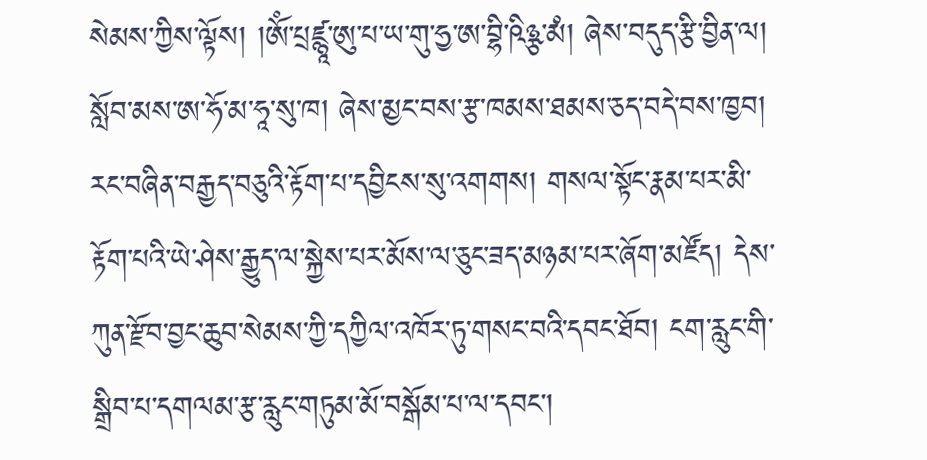སེམས་ཀྱིས་ལྟོས། །ༀ་པྲཛྙཱ་ཨུ་པ་ཡ་གུ་ཧྱ་ཨ་བྷི་ཥིཉྩ་མཾ། ཞེས་བདུད་རྩི་བྱིན་ལ། སློབ་མས་ཨ་ཧོ་མ་ཧཱ་སུ་ཁ། ཞེས་མྱང་བས་རྩ་ཁམས་ཐམས་ཅད་བདེ་བས་ཁྱབ། རང་བཞིན་བརྒྱད་བཅུའི་རྟོག་པ་དབྱིངས་སུ་འགགས། གསལ་སྟོང་རྣམ་པར་མི་རྟོག་པའི་ཡེ་ཤེས་རྒྱུད་ལ་སྐྱེས་པར་མོས་ལ་ཅུང་ཟད་མཉམ་པར་ཞོག་མཛོད། དེས་ཀུན་རྫོབ་བྱང་ཆུབ་སེམས་ཀྱི་དཀྱིལ་འཁོར་ཏུ་གསང་བའི་དབང་ཐོབ། ངག་རླུང་གི་སྒྲིབ་པ་དགལམ་རྩ་རླུང་གཏུམ་མོ་བསྒོམ་པ་ལ་དབང་།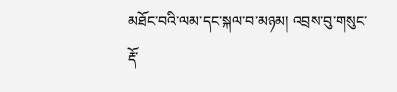མཐོང་བའི་ལམ་དང་སྐལ་བ་མཉམ། འབྲས་བུ་གསུང་རྡོ་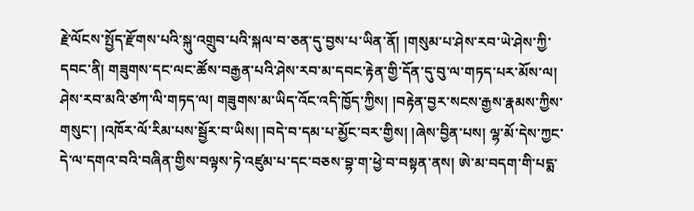རྗེ་ལོངས་སྤྱོད་རྫོགས་པའི་སྐུ་འགྲུབ་པའི་སྐལ་བ་ཅན་དུ་བྱས་པ་ཡིན་ནོ། །གསུམ་པ་ཤེས་རབ་ཡེ་ཤེས་ཀྱི་དབང་ནི། གཟུགས་དང་ལང་ཚོས་བརྒྱན་པའི་ཤེས་རབ་མ་དབང་རྟེན་གྱི་དོན་དུ་བུ་ལ་གཏད་པར་མོས་ལ། ཤེས་རབ་མའི་ཙཀ་ལི་གཏད་ལ། གཟུགས་མ་ཡིད་འོང་འདི་ཁྱོད་ཀྱིས། །བརྟེན་བྱར་སངས་རྒྱས་རྣམས་ཀྱིས་གསུང་། །འཁོར་ལོ་རིམ་པས་སྦྱོར་བ་ཡིས། །བདེ་བ་དམ་པ་མྱོང་བར་གྱིས། །ཞེས་བྱིན་པས། ལྷ་མོ་དེས་ཀྱང་དེ་ལ་དགའ་བའི་བཞིན་གྱིས་བལྟས་ཏེ་འཛུམ་པ་དང་བཅས་བྷ་ག་ཕྱེ་བ་བསྟན་ནས། ཨེ་མ་བདག་གི་པདྨ་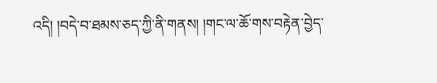འདི། །བདེ་བ་ཐམས་ཅད་ཀྱི་ནི་གནས། །གང་ལ་ཆོ་གས་བརྟེན་བྱེད་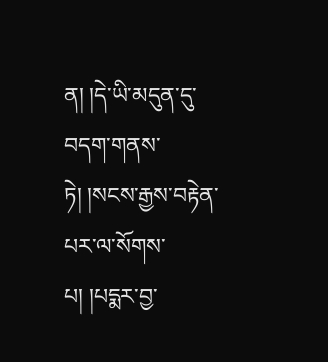ན། །དེ་ཡི་མདུན་དུ་བདག་གནས་ཏེ། །སངས་རྒྱས་བརྟེན་པར་ལ་སོགས་པ། །པདྨར་བྱ་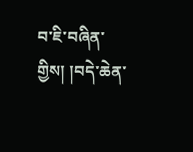བ་ཇི་བཞིན་གྱིས། །བདེ་ཆེན་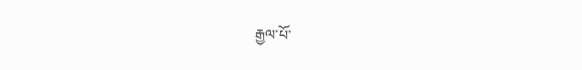རྒྱལ་པོ་